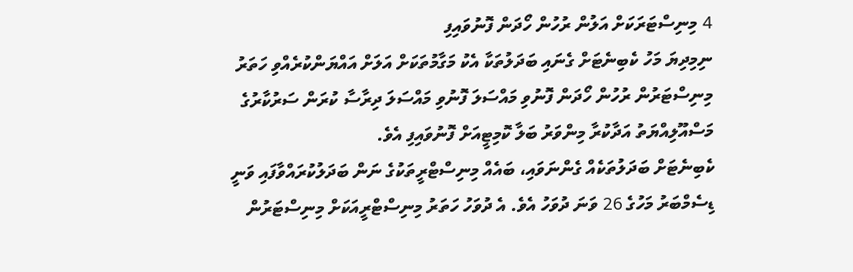4 މިނިސްޓަރަކަށް އަލުން ރުހުން ހޯދަން ފޮނުވައިފި
ނިމިދިޔަ މަހު ކެބިނެޓަށް ގެނައި ބަދަލުތަކާ އެކު މަގާމުތަކަށް އަލަށް އައްޔަންކުރެއްވި ހަތަރު މިނިސްޓަރުން ރުހުން ހޯދަން ފޮނުވި މައްސަލަ ފޮނުވި މައްސަލަ ދިރާސާ ކުރަން ސަރުކާރުގެ މަސްއޫލިއްޔަތު އަދާކުރާ މިންވަރު ބަލާ ކޮމިޓީއަށް ފޮނުވައިފި އެވެ.
ކެބިނެޓަށް ބަދަލުތަކެއް ގެންނަވައި، ބައެއް މިނިސްޓްރީތަކުގެ ނަން ބަދަލުކުރައްވާފައި ވަނީ ޑިސެމްބަރު މަހުގެ 26 ވަނަ ދުވަހު އެވެ. އެ ދުވަހު ހަތަރު މިނިސްޓްރީއަކަށް މިނިސްޓަރުން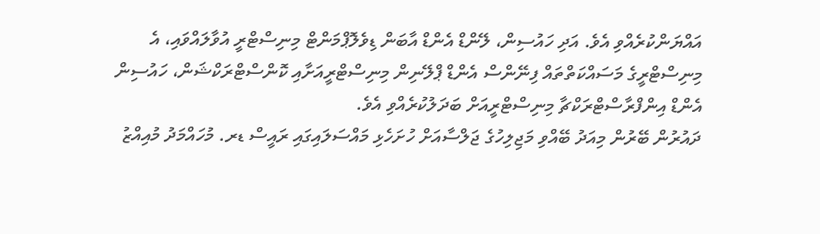އައްޔަންކުރެއްވި އެވެ. އަދި ހައުސިން، ލޭންޑް އެންޑް އާބަން ޑިވެލޮޕްމަންޓް މިނިސްޓްރީ އުވާލައްވައި، އެ މިނިސްޓްރީގެ މަސައްކަތްތައް ފިނޭންސް އެންޑް ޕްލޭނިން މިނިސްޓްރީއަށާއި ކޮންސްޓްރަކްޝަން، ހައުސިން އެންޑް އިންފްރާސްޓްރަކްޗާ މިނިސްޓްރީއަށް ބަދަލުކުރެއްވި އެވެ.
ދައުރުން ބޭރުން މިއަދު ބޭއްވި މަޖިލިހުގެ ޖަލްސާއަށް ހުށަހެޅި މައްސަލައިގައި ރައީސް ޑރ. މުހައްމަދު މުއިއްޒު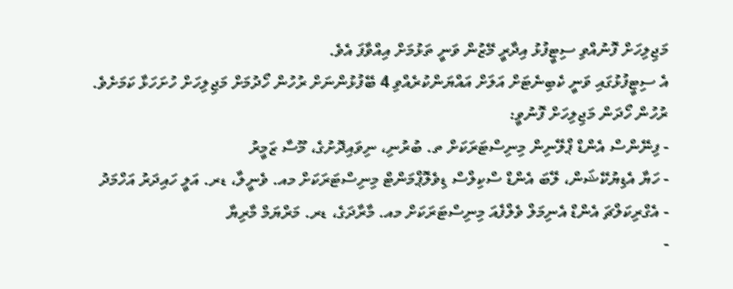މަޖިލިހަށް ފޮނުއްވި ސިޓީފުޅު އިދާރީ މޭޒުން ވަނީ ތަޅުމަށް އިއްވާފަ އެވެ.
އެ ސިޓީފުޅުގައި ވަނީ ކެބިނެޓަށް އަލަށް އައްޔަންކުރެއްވި 4 ބޭފުޅުންނަށް ރުހުން ހޯދުމަށް މަޖިލިހަށް ހުށަހަޅާ ކަމަށެވެ.
ރުހުން ހޯދަން މަޖިލިހަށް ފޮނުވީ:
- ފިނޭންސް އެންޑް ޕްލޭނިން މިނިސްޓަރަކަށް ތ. ބުރުނި، ނިވައިދޮށުގެ، މޫސާ ޒަމީރު
- ހަޔާ އެޑިޔުކޭޝަން، ލޭބަ އެންޑް ސްކިލްސް ޑިވެލޮޕްމަންޓް މިނިސްޓަރަކަށް މއ. ވެނީލާ، ޑރ. އަލީ ހައިދަރު އަހްމަދު
- އެގްރިކަލްޗަ އެންޑް އެނިމަލް ވެލްފެއަ މިނިސްޓަރަކަށް މއ. މާރާދަގެ، ޑރ. މަރްޔަމް މާރިޔާ
-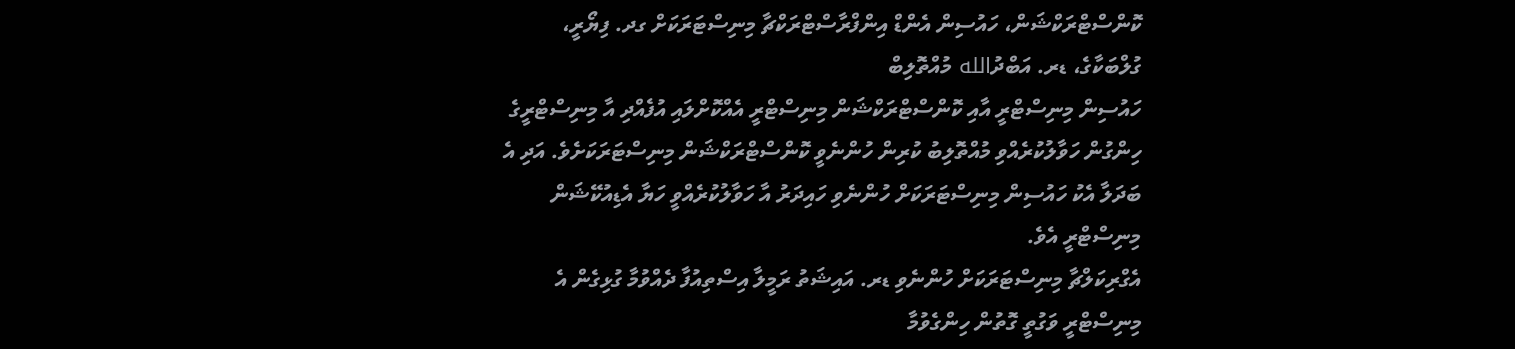ކޮންސްޓްރަކްޝަން، ހައުސިން އެންޑް އިންފްރާސްޓްރަކްޗާ މިނިސްޓަރަކަށް ގދ. ފިޔޯރީ، ގުލްބަކާގެ، ޑރ. އަބްދުالله މުއްތޮލިބް
ހައުސިން މިނިސްޓްރީ އާއި ކޮންސްޓްރަކްޝަން މިނިސްޓްރީ އެއްކޮށްލައި އުފެއްދި އާ މިނިސްޓްރީގެ ހިންގުން ހަވާލުކުރެއްވި މުއްތޮލިބު ކުރިން ހުންނެވީ ކޮންސްޓްރަކްޝަން މިނިސްޓަރަކަށެވެ. އަދި އެ ބަދަލާ އެކު ހައުސިން މިނިސްޓަރަކަށް ހުންނެވި ހައިދަރު އާ ހަވާލުކުރެއްވީ ހަޔާ އެޑިއުކޭޝަން މިނިސްޓްރީ އެވެ.
އެގްރިކަލްޗާ މިނިސްޓަރަކަށް ހުންނެވި ޑރ. އައިޝަތު ރަމީލާ އިސްތިއުފާ ދެއްވުމާ ގުޅިގެން އެ މިނިސްޓްރީ ވަގުތީ ގޮތުން ހިންގެވުމާ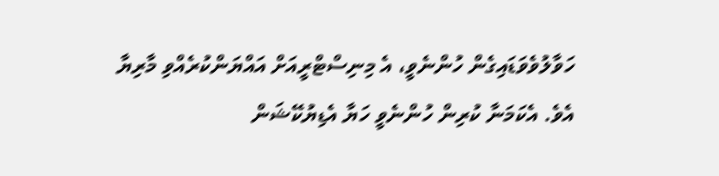ހަވާލުވެވަޑައިގެން ހުންނެވީ، އެ މިނިސްޓްރީއަށް އައްޔަންކުރެއްވި މާރިޔާ އެވެ. އެކަމަނާ ކުރިން ހުންނެވީ ހަޔާ އެޑިޔުކޭޝަން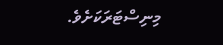މިނިސްޓަރަކަށެވެ.